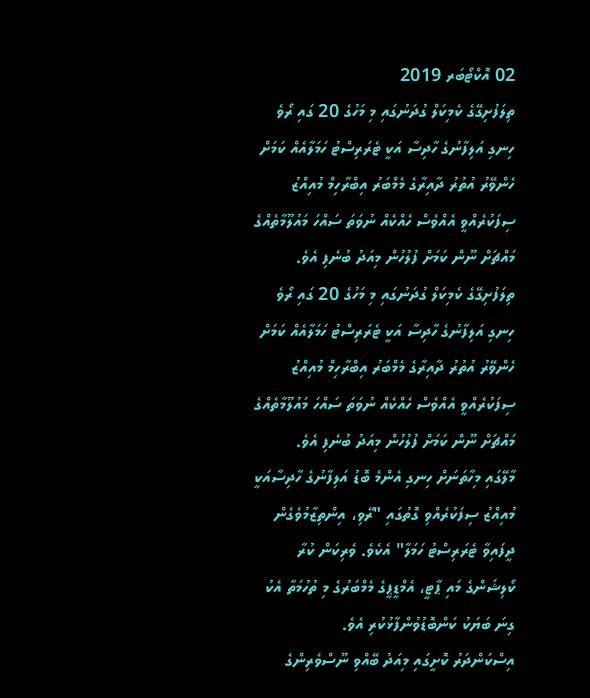02 އޮކްޓޯބަރ 2019
ތިލަފުށިގޭގެ ކެމިކަލް ގުދަނުގައި މި މަހުގެ 20 ގައި ރޯވެ ހިނގި އަލިފާނުގެ ހާދިސާ އަކީ ޓެރަރިސްޓު ހަމަލާއެއް ކަމަށް ހެންވޭރު އުތުރު ދާއިރާގެ މެމްބަރު އިބްރާހިމް މުއިއްޒު ސިފަކުރެއްވީ އެއްވެސް ހެއްކެއް ނުވަތަ ސައްހަ މައުލޫމާތެއްގެ މައްޗަށް ނޫން ކަމަށް ފުލުހުން މިއަދު ބުނެފި އެވެ.
ތިލަފުށިގޭގެ ކެމިކަލް ގުދަނުގައި މި މަހުގެ 20 ގައި ރޯވެ ހިނގި އަލިފާނުގެ ހާދިސާ އަކީ ޓެރަރިސްޓު ހަމަލާއެއް ކަމަށް ހެންވޭރު އުތުރު ދާއިރާގެ މެމްބަރު އިބްރާހިމް މުއިއްޒު ސިފަކުރެއްވީ އެއްވެސް ހެއްކެއް ނުވަތަ ސައްހަ މައުލޫމާތެއްގެ މައްޗަށް ނޫން ކަމަށް ފުލުހުން މިއަދު ބުނެފި އެވެ.
މާލޭގައި މިހާތަނަށް ހިނގި އެންމެ ބޮޑު އަލިފާނުގެ ހާދިސާއަކީ މުއިއްޒު ސިފަކުރެއްވި ގޮތުގައި "ރޭވި، އިންތިޒާމުވެގެން ދީފައިވާ ޓެރަރިސްޓު ހަމަލާ" އެކެވެ. ވެރިކަން ކުރާ ކޯލިޝަންގެ މައި ޕާޓީ، އެމްޑީޕީގެ މެމްބަރުގެ މި ތުހުމަތާ އެކު ގިނަ ބަޔަކު ކަންބޮޑުވުންފާޅުކުރި އެވެ.
އިސްކަންދަރު ކޮށީގައި މިއަދު ބޭއްވި ނޫސްވެރިންގެ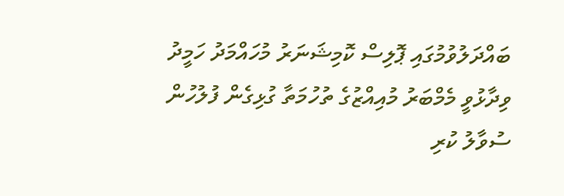ބައްދަލުވުމުގައި ޕޮލިސް ކޮމިޝަނަރު މުހައްމަދު ހަމީދު ވިދާޅުވީ މެމްބަރު މުއިއްޒުގެ ތުހުމަތާ ގުޅިގެން ފުލުހުން ސުވާލު ކުރި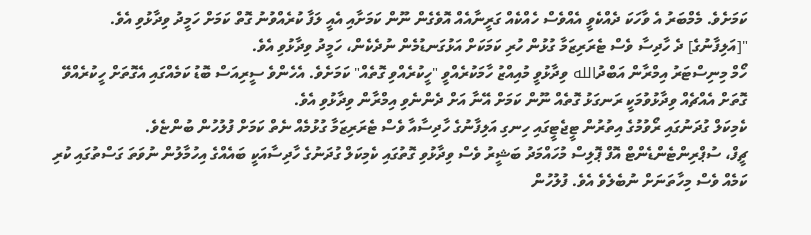ކަމަށެވެ. މެމްބަރު އެ ވާހަކަ ދެއްކެވީ އެއްވެސް ހެއްކެއް ގަރީނާއެއް އޮވެގެން ނޫން ކަމަށާއި އެއީ ލަފާ ކުރެއްވުނު ގޮތް ކަމަށް ހަމީދު ވިދާޅުވި އެވެ.
"[އަލިފާނުގެ] ދެ ހާދިސާ ވެސް ޓެރަރިޒަމާ ގުޅުން ހުރި ކަމަކަށް އަޅުގަނޑުމެން ނުދެކެން، ހަމީދު ވިދާޅުވި އެވެ.
ހޯމް މިނިސްޓަރު އިމްރާން އަބްދުالله ވިދާޅުވީ މުއިއްޒު ހާމަކުރެއްވީ "ހީކުރެއްވި ގޮތެއް" ކަމަށެވެ. އެހެންވެ ސީރިއަސް ބޮޑު ކަމެއްގައި އެގޮތަށް ހީކުރެއްވޭ ގޮތަށް އެއްޗެއް ވިދާޅުވުމަކީ ރަނގަޅު ގޮތެއް ނޫން ކަމަށް އޭނާ އަށް ދެންނެވި އިމްރާން ވިދާޅުވި އެވެ.
ކެމިކަލް ގުދަނުގައި ރޯވުމުގެ އިތުރުން ޓީޖެޓީގައި ހިނގި އަލިފާނުގެ ހާދިސާއާ ވެސް ޓެރަރިޒަމާ ގުޅުމެއް ނެތް ކަމަށް ފުލުހުން ބުންޏެވެ.
ޗީފް، ސުޕްރިންޓެންޑެންޓް އޮފް ޕޮލިސް މުހައްމަދު ބަޝީރު ވެސް ވިދާޅުވި ގޮތުގައި ކެމިކަލް ގުދަނުގެ ހާދިސާއަކީ ބައެއްގެ އިހުމާލުން ނުވަތަ ގަސްތުގައި ކުރި ކަމެއް ވެސް މިހާތަނަށް ނުބެލެވެ އެވެ. ފުލުހުން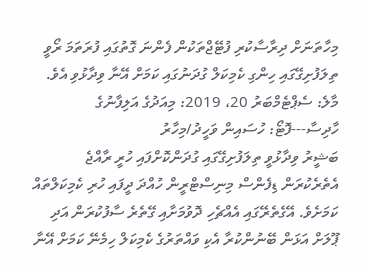މިހާތަނަށް ދިރާސާކުރި ފުޓޭޖްތަކުން ފެންނަ ގޮތުގައި ފުރަތަމަ ރޯވީ ތިލަފުށިގޭގައި ހިންގި ކެމިކަލް ގުދަނުގައި ކަމަށް އޭނާ ވިދާޅުވި އެވެ.
މާލެ: ސެޕްޓެމްބަރު 20، 2019: މިއަދުގެ އަލިފާނުގެ ހާދިސާ---ފޮޓޯ: ހުސައިން ވަހީދު/މިހާރު
ބަޝީރު ވިދާޅުވީ ތިލަފުށިގޭގައި ގުދަންކޮށްފައި ހުރީ ރާއްޖެ އެތެރެކުރަން ޑިފެންސް މިނިސްޓްރީން ހުއްދަ ދީފައި ހުރި ކެމިކަލްތައް ކަމަށެވެ. އޭގެތެރޭގައި އެއްޗެހި ދޮވުމަށާއި ގޭތެރެ ސާފުކުރަން އަދި ޕޫލަށް އަޅަން ބޭނުންކުރާ އެކި ވައްތަރުގެ ކެމިކަލް ހިމެނޭ ކަމަށް އޭނާ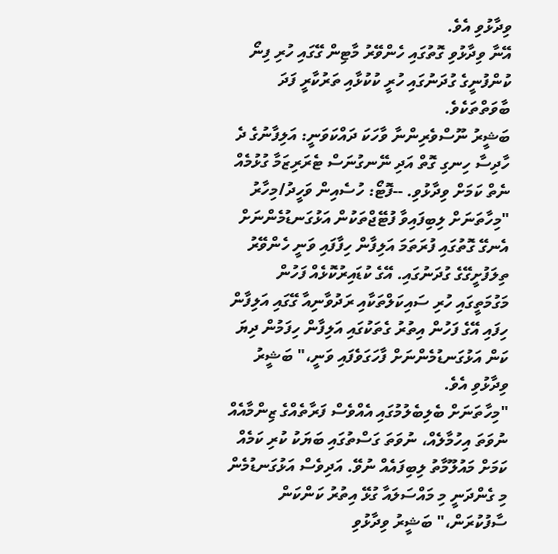ވިދާޅުވި އެވެ.
އޭނާ ވިދާޅުވި ގޮތުގައި ހެންވޭރު މާޓިން ގޭގައި ހުރި ފިނޯ ކުންފުނީގެ ގުދަނުގައި ހުރީ ކުކުޅާއި ތަރުކާރީ ފަދަ ބާވަތްތަކެވެ.
ބަޝީރު ނޫސްވެރިންނާ ވާހަކަ ދައްކަވަނީ: އަލިފާނުގެ ދެ ހާދިސާ ހިނގި ގޮތް އަދި ނޭނގުނަސް ޓެރަރިޒަމާ ގުޅުމެއް ނެތް ކަމަށް ވިދާޅުވި. --ފޮޓޯ: ހުސެއިން ވަހީދު/މިހާރު
"މިހާތަނަށް ލިބިފައިވާ ފުޓޭޖްތަކުން އަޅުގަނޑުމެންނަށް އެނގޭ ގޮތުގައި ފުރަތަމަ އަލިފާން ހިފާފައި ވަނީ ހެންވޭރު ތިލަފުށީގޭގެ ގުދަނުގައި. އޭގެ ކުޑައިރުކޮޅެއް ފަހުން މަގުމަތީގައި ހުރި ސައިކަލްތަކާއި ރަދުވާނިއާ ގޭގައި އަލިފާން ހިފައި އޭގެ ފަހުން އިތުރު ގެތަކުގައި އަލިފާން ހިފަމުން ދިޔަ ކަން އަޅުގަނޑުމެންނަށް ފާހަގަވެފައި ވަނީ،" ބަޝީރު ވިދާޅުވި އެވެ.
"މިހާތަނަށް ބެލިބެލުމުގައި އެއްވެސް ފަރާތެއްގެ ޒިންމާއެއް ނުވަތަ އިހުމާލެއް، ނުވަތަ ގަސްތުގައި ބަޔަކު ކުރި ކަމެއް ކަމަށް މައުލޫމާތު ލިބިފައެއް ނުވޭ. އަދިވެސް އަޅުގަނޑުމެން މި ގެންދަނީ މި މައްސަލައާ ގުޅޭ އިތުރު ކަންކަން ސާފުކުރަން،" ބަޝީރު ވިދާޅުވި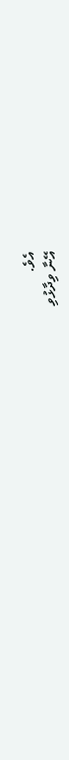އެވެ.
އޭނާ ވިދާޅުވި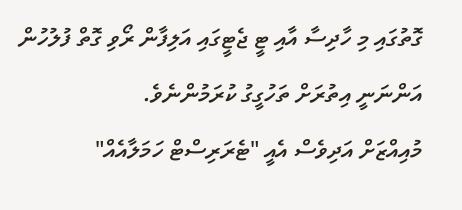ގޮތުގައި މި ހާދިސާ އާއި ޓީ ޖެޓީގައި އަލިފާން ރޯވި ގޮތް ފުލުހުން އަންނަނީ އިތުރަށް ތަހުގީގު ކުރަމުންނެވެ.
މުއިއްޒަށް އަދިވެސް އެއީ "ޓެރަރިސްޓް ހަމަލާއެއް"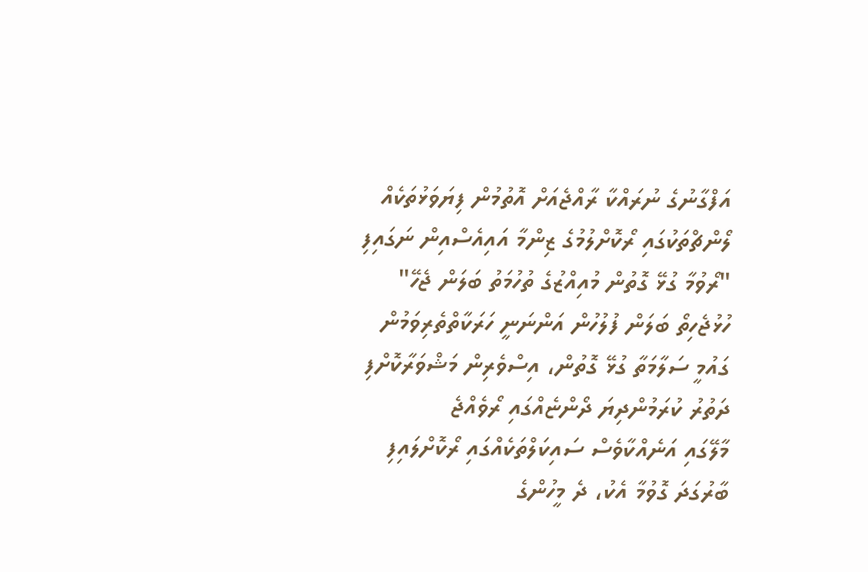އަފްގާނުގެ ނުރައްކާ ރާއްޖެއަށް އޮތުމުން ފިޔަވަޅުތަކެއް
ލޯންޗްތަކުގައި ރޯކޮށްލުމުގެ ޒިންމާ އައިއެސްއިން ނަގައިފި
"ރޯވުމާ ގުޅޭ ގޮތުން މުއިއްޒުގެ ތުހުމަތު ބަލަން ޖެހޭ"
ހުޅުޖެހިތޯ ބަލަން ފުލުހުން އަންނަނީ ހަރަކާތްތެރިވަމުން
ގައުމީ ސަލާމަތާ ގުޅޭ ގޮތުން، އިސްވެރިން މަޝްވަރާކޮށްފި
ދަތުރު ކުރަމުންދިޔަ ދޯންޏެއްގައި ރޯވެއްޖެ
މާލޭގައި އަނެއްކާވެސް ސައިކަލްތަކެއްގައި ރޯކޮށްލައިފި
ބާރުގަދަ ގޮވުމާ އެކު، ދެ މީހުންގެ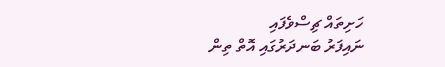ހަށިތައް ޗިސްވެފައި
ނައިފަރު ބަނދަރުގައި އޮތް ތިން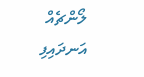ލޯންޗެއް އަނދައިފި